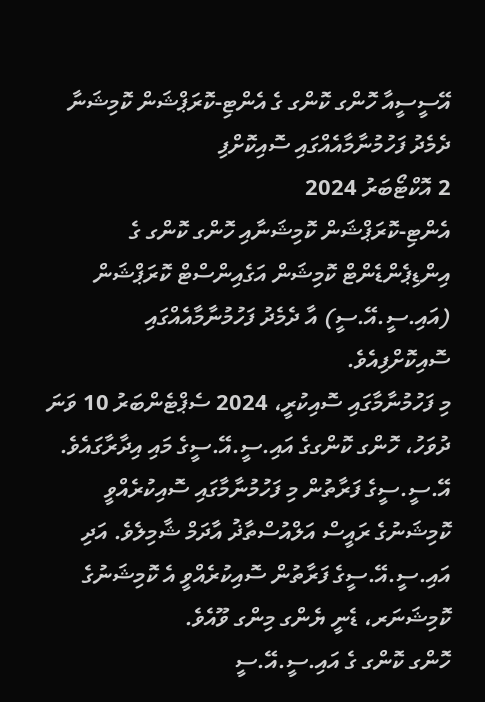އޭސީސީއާ ހޮންގ ކޮންގ ގެ އެންޓި-ކޮރަޕްޝަން ކޮމިޝަނާ ދެމެދު ފަހުމުނާމާއެއްގައި ސޮއިކޮށްފި
2 އޮކްޓޯބަރު 2024
އެންޓި-ކޮރަޕްޝަން ކޮމިޝަނާއި ހޮންގ ކޮންގ ގެ އިންޑިޕެންޑެންޓް ކޮމިޝަން އަގެއިންސްޓް ކޮރަޕްޝަން (އައި.ސީ.އޭ.ސީ) އާ ދެމެދު ފަހުމުނާމާއެއްގައި ސޮއިކޮށްފިއެވެ.
މި ފަހުމުނާމާގައި ސޮއިކުރީ، 2024 ސެޕްޓެންބަރު 10 ވަނަ ދުވަހު، ހޮންގ ކޮންގގެ އައި.ސީ.އޭ.ސީގެ މައި އިދާރާގައެވެ. އޭ.ސީ.ސީގެ ފަރާތުން މި ފަހުމުނާމާގައި ސޮއިކުރެއްވީ ކޮމިޝަނުގެ ރައީސް އަލްއުސްތާޛު އާދަމް ޝާމިލެވެ. އަދި އައި.ސީ.އޭ.ސީގެ ފަރާތުން ސޮއިކުރެއްވީ އެ ކޮމިޝަނުގެ ކޮމިޝަނަރ، ޑެނީ ޔެންގ މިންގ ވޫއެވެ.
ހޮންގ ކޮންގ ގެ އައި.ސީ.އޭ.ސީ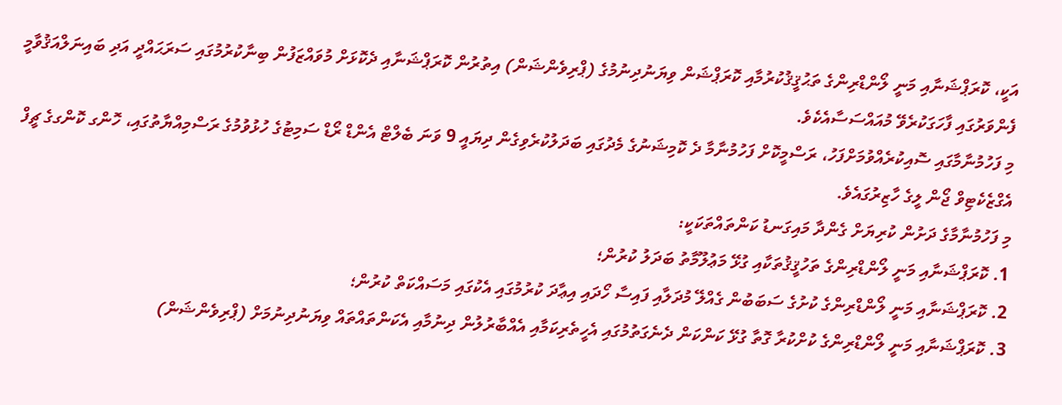އަކީ، ކޮރަޕްޝަނާއި މަނީ ލޯންޑްރިންގެ ތަޙުޤީޤުކުރުމާއި ކޮރަޕްޝަން ވިޔަނުދިނުމުގެ (ޕްރިވެންޝަން) އިތުރުން ކޮރަޕްޝަނާއި ދެކޮޅަށް މުވައްޒަފުން ބިނާކުރުމުގައި ސަރަޙައްދީ އަދި ބައިނަލްއަޤުވާމީ ފެންވަރުގައި ފާހަގަކުރެވޭ މުއައްސަސާއެކެވެ.
މި ފަހުމުނާމާގައި ސޮއިކުރެއްވުމަށްފަހު، ރަސްމީކޮށް ފަހުމުނާމާ ދެ ކޮމިޝަނުގެ މެދުގައި ބަދަލުކުރެވިގެން ދިޔައީ 9 ވަނަ ބެލްޓް އެންޑް ރޯޑް ސަމިޓުގެ ހުޅުވުމުގެ ރަސްމިއްޔާތުގައި، ހޮންގ ކޮންގގެ ޗީފް އެގްޒެކެޓިވް ޖޯން ލީގެ ހާޒިރުގައެވެ.
މި ފަހުމުނާމާގެ ދަށުން ކުރިޔަށް ގެންދާ މައިގަނޑު ކަންތައްތަކަކީ:
1. ކޮރަޕްޝަނާއި މަނީ ލޯންޑްރިންގެ ތަހުޤީޤުތަކާއި ގުޅޭ މަޢުލޫމާތު ބަދަލު ކުރުން؛
2. ކޮރަޕްޝަނާއި މަނީ ލޯންޑްރިންގެ ކުށުގެ ސަބަބުން ގެއްލޭ މުދަލާއި ފައިސާ ހޯދައި އިޢާދަ ކުރުމުގައި އެކުގައި މަސައްކަތް ކުރުން؛
3. ކޮރަޕްޝަނާއި މަނީ ލޯންޑްރިންގެ ކުށްކުރާ ގޮތާ ގުޅޭ ކަންކަން ދެނެގަތުމުގައި އެހީތެރިކަމާއި އެއްބާރުލުން ދިނުމާއި އެކަންތައްތައް ވިޔަނުދިނުމަށް (ޕްރިވެންޝަން)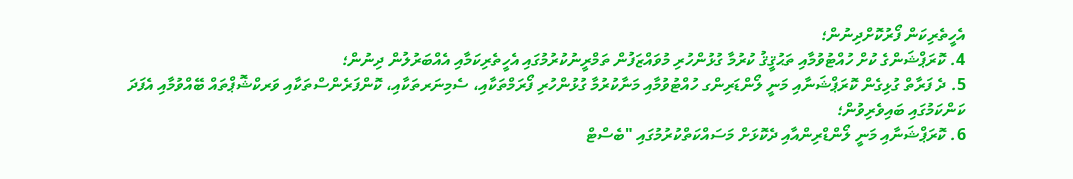އެހީތެރިކަން ފޯރުކޮށްދިނުން؛
4. ކޮރަޕްޝަންގެ ކުށް ހުއްޓުވުމާއި ތަޙުޤީޤު ކުރުމާ ގުޅުންހުރި މުވައްޒަފުން ތަމްރީނުކުރުމުގައި އެހީތެރިކަމާއި އެއްބަރުލުން ދިނުން؛
5. ދެ ފަރާތް ގުޅިގެން ކޮރަޕްޝަނާއި މަނީ ލޯންޑަރިންގ ހުއްޓުވުމާއި މަނާކުރުމާ ގުޅުންހުރި ފޯރަމްތަކާއި، ސެމިނަރތަކާއި، ކޮންފަރެންސްތަކާއި ވަރކްޝޮޕްތައް ބޭއްވުމާއި އެފަދަ ކަންކަމުގައި ބައިވެރިވުން؛
6. ކޮރަޕްޝަނާއި މަނީ ލޯންޑްރިންއާއި ދެކޮޅަށް މަސައްކަތްކުރުމުގައި "ބެސްޓް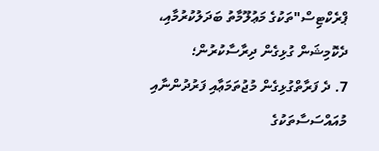ޕްރެކްޓިސް"ތަކުގެ މަޢުލޫމާތު ބަދަލުކުރުމާއި، ދެކޮމިޝަން ގުޅިގެން ދިރާސާކުރުން؛
7. ދެ ފަރާތްގުޅިގެން މުޖުތަމަޢާއި ފަރުދުންނާއި މުއައްސަސާތަކުގެ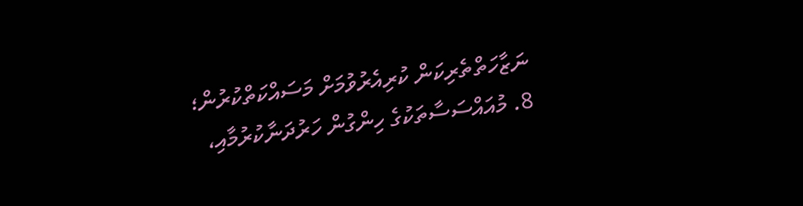ނަޒާހަތްތެރިކަން ކުރިއެރުވުމަށް މަސައްކަތްކުރުން؛
8. މުއައްސަސާތަކުގެ ހިންގުން ހަރުދަނާކުރުމާއި،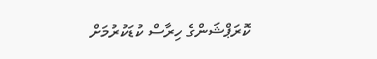ކޮރަޕްޝަންގެ ހިރާސް ކުޑަކުރުމަށް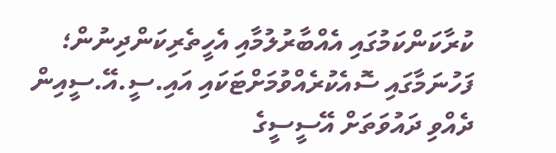ކުރާކަންކަމުގައި އެއްބާރުލުމާއި އެހީތެރިކަންދިނުން؛
ފަހުނަމާގައި ސޮއެކުރެއްވުމަށްޓަކައި އައި.ސީ.އޭ.ސީއިން ދެއްވި ދައުވަތަށް އޭސީސީގެ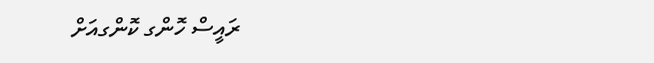ރައީސް ހޮންގ ކޮންގއަށް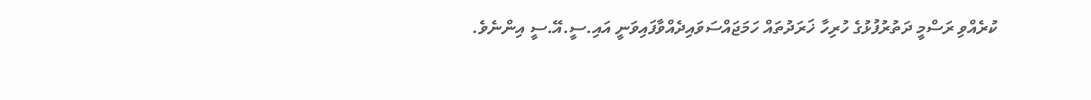ކުރެއްވި ރަސްމީ ދަތުރުފުޅުގެ ހުރިހާ ޚަރަދުތައް ހަމަޖައްސަވައިދެއްވާފައިވަނީ އައި.ސީ.އޭ.ސީ އިންނެވެ.